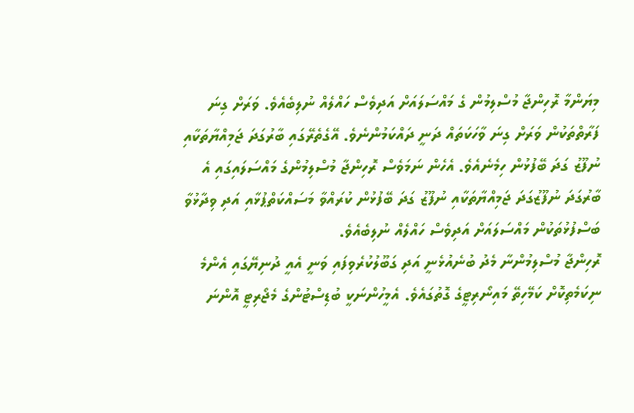މިޔަންމާ ރޮހިންޖާ މުސްލިމުން ގެ މައްސަލައަށް އަދިވެސް ހައްލެއް ނުލިބެއެވެ. ވަރަށް ގިނަ ފަރާތްތަކުން ވަރަށް ގިނަ ވާހަކަތައް ދަނީ ދައްކަމުންނެވެ. އޭގެތެރޭގައި ބާރުގަދަ ޖަމިއްޔާތަކާއި ނުފޫޒު ގަދަ ބޭފުޅުން ހިމެނެއެވެ. އެހެން ނަމަވެސް ރޮހިންޖާ މުސްލިމުންގެ މައްސަލައިގައި އެ ބާރުގަދަ ނުފޫޒުގަދަ ޖަމިއްޔާތަކާއި ނުފޫޒު ގަދަ ބޭފުޅުން ކުރައްވާ މަސައްކަތްޕުޅާއި އަދި ވިދާޅުވާ ބަސްފުޅުތަކުން މައްސަލައަށް އަދިވެސް ހައްލެއް ނުލިބެއެވެ.
ރޮހިންޖާ މުސްލިމުންނާ މެދު ބުނެއުޅެނީ އަދި ގަބޫލުކުރެވިފައި ވަނީ އެއީ ދުނިޔޭގައި އެންމެ ނިކަމެތިކޮށް ކަމޭހިތޭ މައިނޯރިޓީގެ ގޮތުގައެވެ. އެމީހުންނަކީ ބުޑިސްޓުންގެ މެޖޯރިޓީ އޮންނަ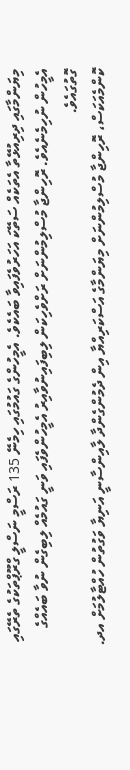މިޔަންމާގައި ދިރިއުޅޭތާ އެތަކެއް ސަތޭކަ އަހަރުވެފައިވާ ބައެކެވެ. އެމީހުންގެ ގައުމުގައި ހިމެނޭ 135 ރަސްމީ ނަސްލީ ގްރޫޕްތަކުގެ ތެރޭގައި އެމީހުން ނުހިމެނެއެވެ. ރޮހިންޖާ މުސްލިމުންނަށް ރަށްވެހިކަން ލިބިފައިނުވާއިރު އެމީހުންވެފައި ވަނީ ގައުމެއް ލިބިގެން ނުވާ ބައެއްގެ ގޮތުގައެވެ.
ކޮންމެއަކަސް، ރޮހިންޖާ މުސްލިމުންނަށް މިޔަންމާގެ އަސްކަރިއްޔާ އިން ދެމުންގެންދާ ލާއިންސާނީ އަނިޔާ ވަގުތުން ހުއްޓާލުމަށް އދ.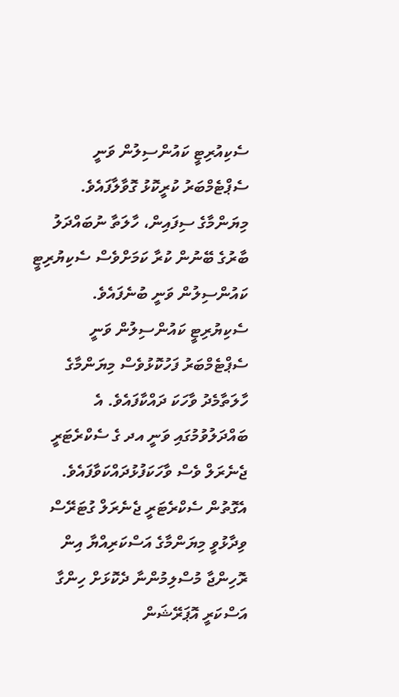ސެކިއުރިޓީ ކައުންސިލުން ވަނީ ސެޕްޓެމްބަރު ކުރީކޮޅު ގޮވާލާފައެވެ. މިޔަންމާގެ ސިފައިން، ހާލަތާ ނުބައްދަލު ބާރުގެ ބޭނުން ކުރާ ކަމަށްވެސް ސެކިޔުރިޓީ ކައުންސިލުން ވަނީ ބުނެފައެވެ. ސެކިޔުރިޓީ ކައުންސިލުން ވަނީ ސެޕްޓެމްބަރު ފަހުކޮޅުވެސް މިޔަންމާގެ ހާލަތާމެދު ވާހަކަ ދައްކާފައެވެ. އެ ބައްދަލުވުމުގައި ވަނީ އދ ގެ ސެކްރެޓަރީ ޖެނެރަލް ވެސް ވާހަކަފުޅުދައްކަވާފައެވެ. އެގޮތުން ސެކްރެޓަރީ ޖެނެރަލް ގުޓަރޭސް ވިދާޅުވީ މިޔަންމާގެ އަސްކަރިއްޔާ އިން ރޮހިންޖާ މުސްލިމުންނާ ދެކޮޅަށް ހިންގާ އަސްކަރީ އޮޕަރޭޝަން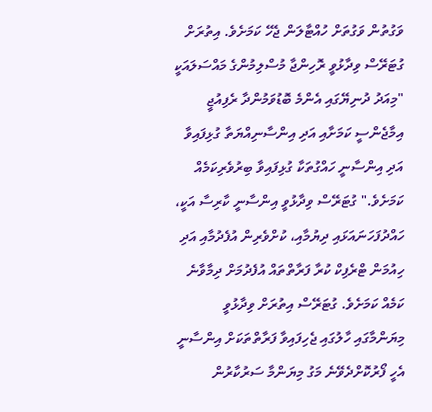ވަގުތުން ވަގުތަށް ހުއްޓާލަން ޖެހޭ ކަމަށެވެ. އިތުރަށް ގުޓަރޭސް ވިދާޅުވީ ރޮހިންޖާ މުސްލިމުންގެ މައްސަލައަކީ "މިއަދު ދުނިޔޭގައި އެންމެ ބޮޑުވަމުންދާ ރެފިއުޖީ އިމާޖެންސީ ކަމަށާއި އަދި އިންސާނިއްޔަތާ ގުޅިފައިވާ އަދި އިންސާނީ ހައްގުތަކާ ގުޅިފައިވާ ބިރުވެރިކަމެއް ކަމަށެވެ." ގުޓަރޭސް ވިދާޅުވީ އިންސާނީ ކާރިސާ އަކީ، ހައްދުފަހަނައަޅައި ދިޔުމާއި، ކުށްވެރިން އުފެދުމާއި އަދި ހިއުމަން ޓްރެފިކް ކުރާ ފަރާތްތައް އުފެދުމަށް ދިމާވާނެ ކަމެއް ކަމަށެވެ. ގުޓަރޭސް އިތުރަށް ވިދާޅުވީ މިޔަންމާގައި ހާލުގައި ޖެހިފައިވާ ފަރާތްތަކަށް އިންސާނީ އެހީ ފޯރުކޮށްދެވޭނެ މަގު މިޔަންމާ ސަރުކާރުން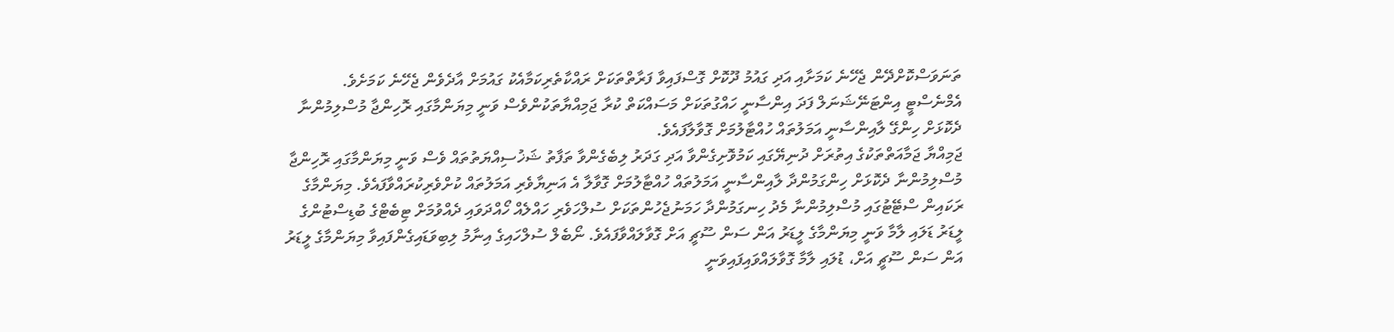ތަނަވަސްކޮށްދޭން ޖެހޭނެ ކަމަށާއި އަދި ގައުމު ދޫކޮށް ގޮސްފައިވާ ފަރާތްތަކަށް ރައްކާތެރިކަމާއެކު ގައުމަށް އާދެވެން ޖެހޭނެ ކަމަށެވެ. އެމްނެސްޓީ އިންޓަނޭޝަނަލް ފަދަ އިންސާނީ ހައްގުތަކަށް މަސައްކަތް ކުރާ ޖަމިއްޔާތަކުންވެސް ވަނީ މިޔަންމާގައި ރޮހިންޖާ މުސްލިމުންނާ ދެކޮޅަށް ހިންގޭ ލާއިންސާނީ އަމަލުތައް ހުއްޓާލުމަށް ގޮވާލާފައެވެ.
ޖަމިއްޔާ ޖަމާއަތްތަކުގެ އިތުރަށް ދުނިޔޭގައި ކަމުވޮށިގެންވާ އަދި ގަދަރު ލިބެގެންވާ ތަފާތު ޝަޚުސިއްޔަތުތައް ވެސް ވަނީ މިޔަންމާގައި ރޮހިންޖާ މުސްލިމުންނާ ދެކޮޅަށް ހިންގަމުންދާ ލާއިންސާނީ އަމަލުތައް ހުއްޓާލުމަށް ގޮވާލާ އެ އަނިޔާވެރި އަމަލުތައް ކުށްވެރިކުރައްވާފައެވެ. މިޔަންމާގެ ރަކައިން ސްޓޭޓުގައި މުސްލިމުންނާ މެދު ހިނގަމުންދާ ހަމަނުޖެހުންތަކަށް ސުލްހަވެރި ހައްލެއް ހޯއްދަވައި ދެއްވުމަށް ޓިބެޓްގެ ބުޑިސްޓުންގެ ލީޑަރު ޑަލައި ލާމާ ވަނީ މިޔަންމާގެ ލީޑަރު އަން ސަން ސޫޗީ އަށް ގޮވާލައްވާފައެވެ. ނޯބެލް ސުލްހައިގެ އިނާމު ލިބިވަޑައިގެންފައިވާ މިޔަންމާގެ ލީޑަރު އަން ސަން ސޫޗީ އަށް، ޑުލައި ލާމާ ގޮވާލައްވައިފައިވަނީ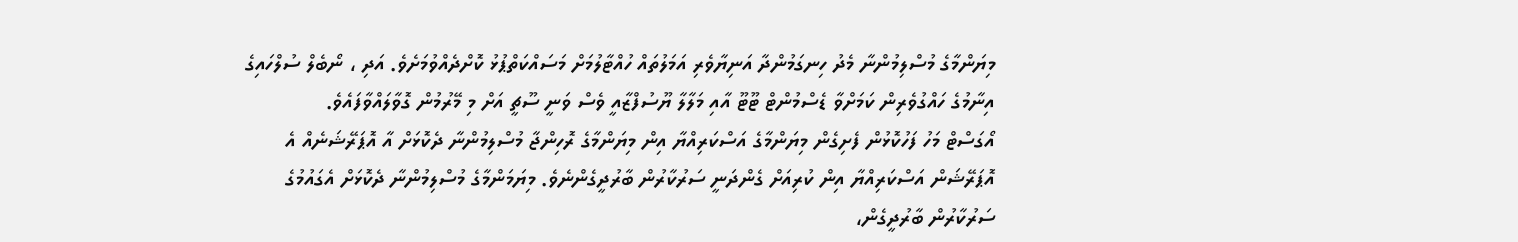މިޔަންމާގެ މުސްލިމުންނާ މެދު ހިނގަމުންދާ އަނިޔާވެރި އަމަލުތައް ހުއްޓާލުމަށް މަސައްކަތްޕުޅު ކޮށްދެއްވުމަށެވެ. އަދި ، ނޯބެލް ސުލްހައިގެ އިނާމުގެ ހައްގުވެރިން ކަމަށްވާ ޑެސްމުންޓް ޓޫޓޫ އާއި މަލާލާ ޔޫސުފްޒާއީ ވެސް ވަނީ ސޫޗީ އަށް މި މޭރުމުން ގޮވާލައްވާފައެވެ.
އޯގަސްޓް މަހު ފަހުކޮޅުން ފެށިގެން މިޔަންމާގެ އަސްކަރިއްޔާ އިން މިޔަންމާގެ ރޮހިންޖާ މުސްލިމުންނާ ދެކޮޅަށް އާ އޮޕަރޭޝަނެއް އެ އޮޕަރޭޝަން އަސްކަރިއްޔާ އިން ކުރިއަށް ގެންދަނީ ސަރުކާރުން ބާރުދީގެންނެވެ. މިޔަމަންމާގެ މުސްލިމުންނާ ދެކޮޅަށް އެގައުމުގެ ސަރުކާރުން ބާރުދީގެން،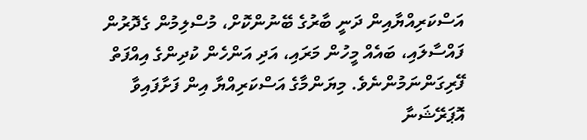އަސްކަރިއްޔާއިން ދަނީ ބާރުގެ ބޭނުންކޮށް، މުސްލިމުން ގެދޮރުން ފައްސާލައި، ބައެއް މީހުން މަރައި، އަދި އަންހެން ކުދިންގެ އިއްފަތް ފޭރިގަންނަމުންނެވެ. މިޔަންމާގެ އަސްކަރިއްޔާ އިން ފަށާފައިވާ އޮޕަރޭޝަނާ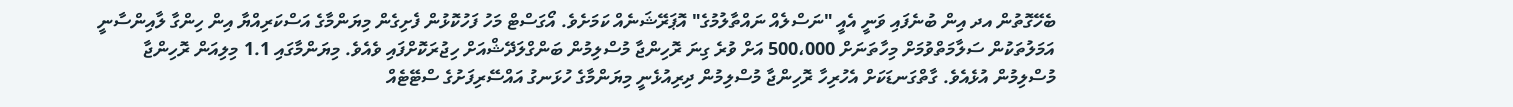ބެހޭގޮތުން އދ އިން ބުނެފައި ވަނީ އެއީ "ނަސްލެއް ނައްތާލުމުގެ" އޮޕަރޭޝަނެއް ކަމަށެވެ. އޯގަސްޓް މަހު ފަހުކޮޅުން ފެށިގެން މިޔަންމާގެ އަސްކަރިއްޔާ އިން ހިންގާ ލާއިންސާނީ އަމަލުތަކުން ސަލާމަތްވުމަށް މިހާތަނަށް 500،000 އަށް ވުރެ ގިނަ ރޮހިންޖާ މުސްލިމުން ބަންގްލަދޭޝްއަށް ހިޖުރަކޮށްފައި ވެއެވެ. މިޔަންމާގައި 1.1 މިލިއަން ރޮހިންޖާ މުސްލިމުން އުޅެއެވެ. ގާތްގަނޑަކަށް އެހުރިހާ ރޮހިންޖާ މުސްލިމުން ދިރިއުޅެނީ މިޔަންމާގެ ހުޅަނގު އައްސޭރިފަށުގެ ސްޓޭޓެއް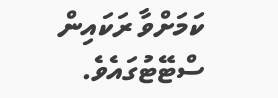ކަމަށްވާ ރަކައިން ސްޓޭޓުގައެވެ.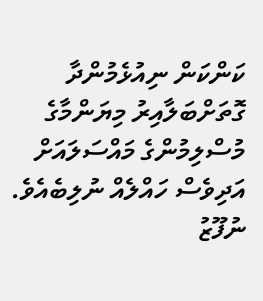ކަންކަން ނިއުޅެމުންދާ ގޮތަށްބަލާއިރު މިޔަންމާގެ މުސްލިމުންގެ މައްސަލައަށް އަދިވެސް ހައްލެއް ނުލިބެއެވެ. ނުފޫޒު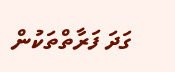ގަދަ ފަރާތްތަކުން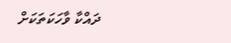ދައްކާ ވާހަކަތަކަށް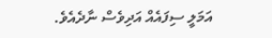އަމަލީ ސިފައެއް އަދިވެސް ނާދެއެވެ.